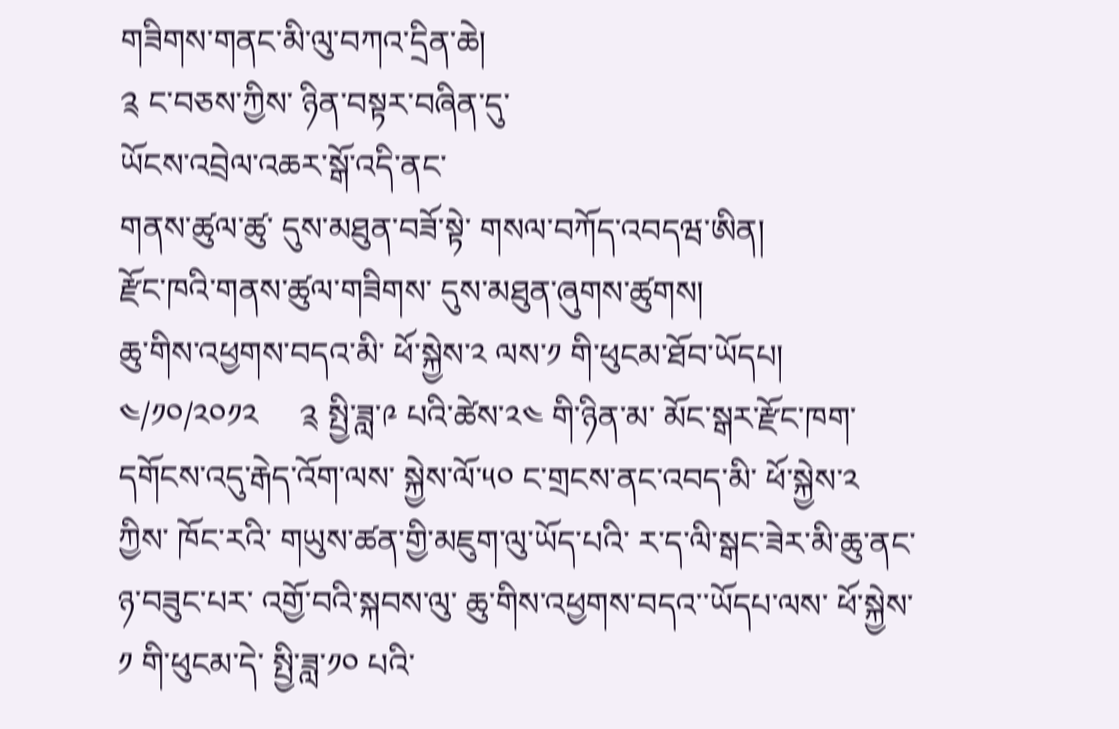གཟིགས་གནང་མི་ལུ་བཀའ་དྲིན་ཆེ།
༉ ང་བཅས་ཀྱིས་ ཉིན་བསྟར་བཞིན་དུ་
ཡོངས་འབྲེལ་འཆར་སྒོ་འདི་ནང་
གནས་ཚུལ་ཚུ་ དུས་མཐུན་བཟོ་སྟེ་ གསལ་བཀོད་འབདཝ་ཨིན།
རྫོང་ཁའི་གནས་ཚུལ་གཟིགས་ དུས་མཐུན་ཞུགས་ཚུགས།
ཆུ་གིས་འཕྱགས་བདའ་མི་ ཕོ་སྐྱེས་༢ ལས་༡ གི་ཕུངམ་ཐོབ་ཡོདཔ།
༤/༡༠/༢༠༡༢     ༉ སྤྱི་ཟླ་༩ པའི་ཚེས་༢༤ གི་ཉིན་མ་ མོང་སྒར་རྫོང་ཁག་ དགོངས་འདུ་རྒེད་འོག་ལས་ སྐྱེས་ལོ་༥༠ ང་གྲངས་ནང་འབད་མི་ ཕོ་སྐྱེས་༢ ཀྱིས་ ཁོང་རའི་ གཡུས་ཚན་གྱི་མཇུག་ལུ་ཡོད་པའི་ ར་ད་ལི་སྒང་ཟེར་མི་ཆུ་ནང་ ཉ་བཟུང་པར་ འགྱོ་བའི་སྐབས་ལུ་ ཆུ་གིས་འཕྱགས་བདའ་་ཡོདཔ་ལས་ ཕོ་སྐྱེས་༡ གི་ཕུངམ་དེ་ སྤྱི་ཟླ་༡༠ པའི་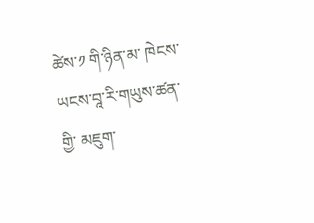ཚེས་༡ གི་ཉིན་མ་ ཁེངས་ཡངས་བཱ་རི་གཡུས་ཚན་གྱི་ མཇུག་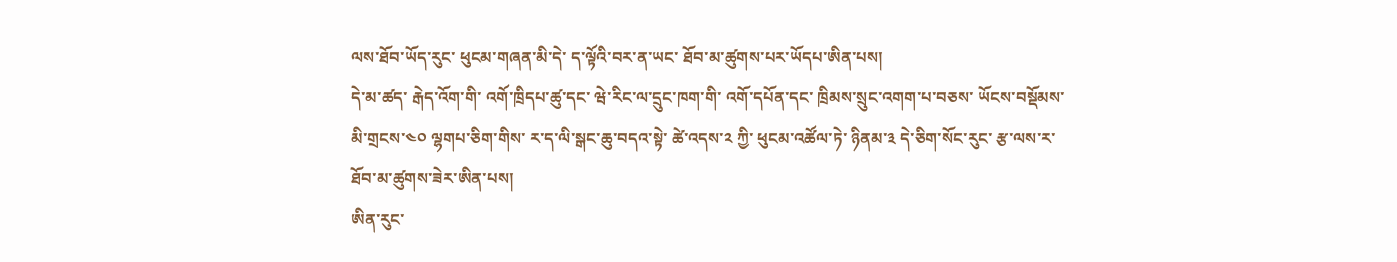ལས་ཐོབ་ཡོད་རུང་ ཕུངམ་གཞན་མི་དེ་ ད་ལྟོའི་བར་ན་ཡང་ ཐོབ་མ་ཚུགས་པར་ཡོདཔ་ཨིན་པས།
དེ་མ་ཚད་ རྒེད་འོག་གི་ འགོ་ཁྲིདཔ་ཚུ་དང་ ཝེ་རིང་ལ་དྲུང་ཁག་གི་ འགོ་དཔོན་དང་ ཁྲིམས་སྲུང་འགག་པ་བཅས་ ཡོངས་བསྡོམས་མི་གྲངས་༤༠ ལྷགཔ་ཅིག་གིས་ ར་ད་ལི་སྒང་ཆུ་བདའ་སྟེ་ ཚེ་འདས་༢ ཀྱི་ ཕུངམ་འཚོལ་ཏེ་ ཉིནམ་༣ དེ་ཅིག་སོང་རུང་ རྩ་ལས་ར་ ཐོབ་མ་ཚུགས་ཟེར་ཨིན་པས།
ཨིན་རུང་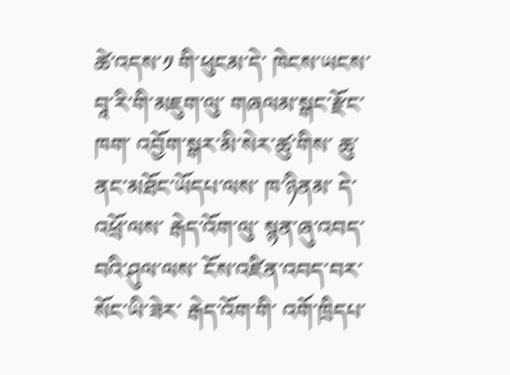ཚེ་འདས་༡ གི་ཕུངམ་དེ་ ཁེངས་ཡངས་བཱ་རི་གི་མཇུག་ལུ་ གཞལམ་སྒང་རྫོང་ཁག་ འབྱོག་སྒར་མི་སེར་ཚུ་གིས་ ཆུ་ནང་མཐོང་ཡོདཔ་ལས་ ཁ་ཉིནམ་ དེ་འཕྲོ་ལས་ རྒེད་འོག་ལུ་ སྙན་ཞུ་འབད་བའི་ཤུལ་ལས་ ངོས་འཛིན་འབད་བར་སོང་ཡི་ཟེར་ རྒེད་འོག་གི་ འགོ་ཁྲིདཔ་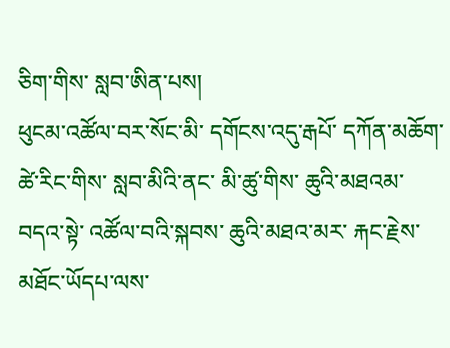ཅིག་གིས་ སླབ་ཨིན་པས།
ཕུངམ་འཚོལ་བར་སོང་མི་ དགོངས་འདུ་རྒཔོ་ དཀོན་མཆོག་ཚེ་རིང་གིས་ སླབ་མིའི་ནང་ མི་ཚུ་གིས་ ཆུའི་མཐའམ་བདའ་སྟེ་ འཚོལ་བའི་སྐབས་ ཆུའི་མཐའ་མར་ རྐང་རྗེས་མཐོང་ཡོདཔ་ལས་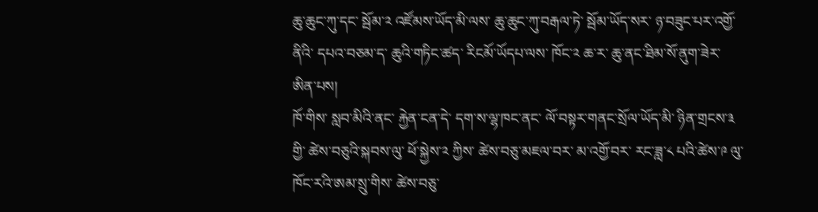ཆུ་ཆུང་ཀུ་དང་ སྦོམ་༢ འཛོམས་ཡོད་མི་ལས་ ཆུ་ཆུང་ཀུ་བརྒལ་ཏེ་ སྦོམ་ཡོད་སར་ ཉ་བཟུང་པར་འགྱོ་ནིའི་ དཔའ་བཅམ་ད་ ཆུའི་གཏིང་ཚད་ རིངམོ་ཡོདཔ་ལས་ ཁོང་༢ ཆ་ར་ ཆུ་ནང་ཐིམ་སོ་ནུག་ཟེར་ཨིན་པས།
ཁོ་གིས་ སླབ་མིའི་ནང་ རྐྱེན་ངན་དེ་ དག་ས་ལྷ་ཁང་ནང་ ལོ་བསྟར་གནང་སྲོལ་ཡོད་མི་ ཉིན་གྲངས་༣ གྱི་ ཚེས་བཅུའི་སྐབས་ལུ་ ཕོ་སྐྱེས་༢ ཀྱིས་ ཚེས་བཅུ་མཇལ་བར་ མ་འགྱོ་བར་ རང་ཟླ་༨ པའི་ཚེས་༩ ལུ་ ཁོང་རའི་ཨམ་སྲུ་གིས་ ཚེས་བཅུ་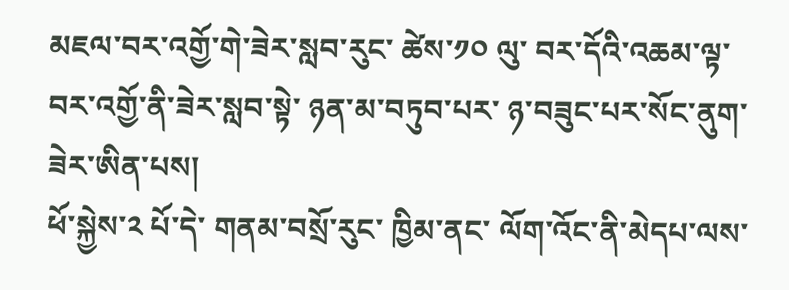མཇལ་བར་འགྱོ་གེ་ཟེར་སླབ་རུང་ ཚེས་༡༠ ལུ་ བར་དོའི་འཆམ་ལྟ་བར་འགྱོ་ནི་ཟེར་སླབ་སྟེ་ ཉན་མ་བཏུབ་པར་ ཉ་བཟུང་པར་སོང་ནུག་ཟེར་ཨིན་པས།
ཕོ་སྐྱེས་༢ པོ་དེ་ གནམ་བསྲོ་རུང་ ཁྱིམ་ནང་ ལོག་འོང་ནི་མེདཔ་ལས་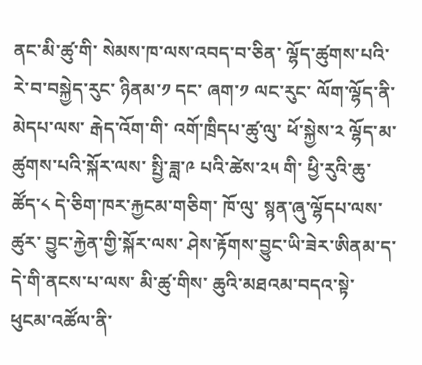ནང་མི་ཚུ་གི་ སེམས་ཁ་ལས་འབད་བ་ཅིན་ ལྷོད་ཚུགས་པའི་རེ་བ་བསྐྱེད་རུང་ ཉིནམ་༡ དང་ ཞག་༡ ལང་རུང་ ལོག་ལྷོད་ནི་མེདཔ་ལས་ རྒེད་འོག་གི་ འགོ་ཁྲིདཔ་ཚུ་ལུ་ ཕོ་སྐྱེས་༢ ལྷོད་མ་ཚུགས་པའི་སྐོར་ལས་ སྤྱི་ཟླ་༩ པའི་ཚེས་༢༥ གི་ ཕྱི་རུའི་ཆུ་ཚོད་༨ དེ་ཅིག་ཁར་རྐྱངམ་གཅིག་ ཁོ་ལུ་ སྙན་ཞུ་ལྷོདཔ་ལས་ཚུར་ བྱུང་རྐྱེན་གྱི་སྐོར་ལས་ ཤེས་རྟོགས་བྱུང་ཡི་ཟེར་ཨིནམ་ད་ དེ་གི་ནངས་པ་ལས་ མི་ཚུ་གིས་ ཆུའི་མཐའམ་བདའ་སྟེ་ ཕུངམ་འཚོལ་ནི་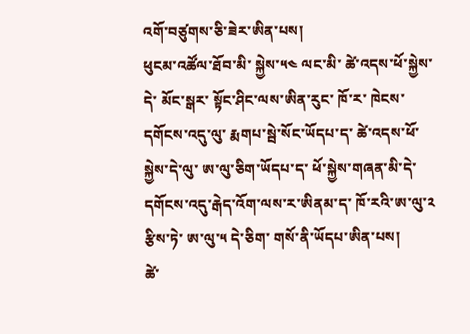འགོ་བཙུགས་ཅི་ཟེར་ཨིན་པས།
ཕུངམ་འཚོལ་ཐོབ་མི་ སྐྱེས་༥༤ ལང་མི་ ཚེ་འདས་ཕོ་སྐྱེས་དེ་ མོང་སྒར་ སྟོང་ཤིང་ལས་ཨིན་རུང་ ཁོ་ར་ ཁེངས་དགོངས་འདུ་ལུ་ རྨགཔ་སྦེ་སོང་ཡོདཔ་ད་ ཚེ་འདས་ཕོ་སྐྱེས་དེ་ལུ་ ཨ་ལུ་ཅིག་ཡོདཔ་ད་ ཕོ་སྐྱེས་གཞན་མི་དེ་ དགོངས་འདུ་རྒེད་འོག་ལས་ར་ཨིནམ་ད་ ཁོ་རའི་ཨ་ལུ་༢ རྩིས་ཏེ་ ཨ་ལུ་༥ དེ་ཅིག་ གསོ་ནི་ཡོདཔ་ཨིན་པས།
ཚེ་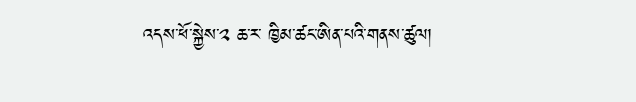འདས་ཕོ་སྐྱེས་༢ ཆ་ར་ ཁྱིམ་ཚང་ཨིན་པའི་གནས་ཚུལ།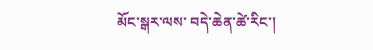མོང་སྒར་ལས་ བདེ་ཆེན་ཚེ་རིང་།